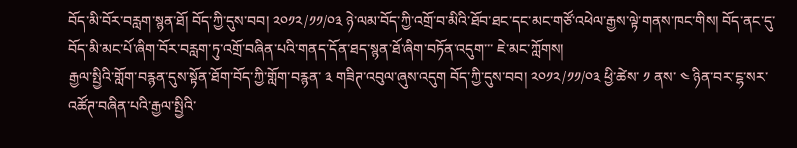བོད་མི་བོར་བརླག་སྙན་ཐོ། བོད་ཀྱི་དུས་བབ། ༢༠༡༢/༡༡/༠༣ ཉེ་ལམ་བོད་ཀྱི་འགྲོ་བ་མིའི་ཐོབ་ཐང་དང་མང་གཙོ་འཕེལ་རྒྱས་ལྟེ་གནས་ཁང་གིས། བོད་ནང་དུ་བོད་མི་མང་པོ་ཞིག་བོར་བརླག་ཏུ་འགྲོ་བཞིན་པའི་གནད་དོན་ཐད་སྙན་ཐོ་ཞིག་བཏོན་འདུག་་་ ཇེ་མང་ཀློགས།
རྒྱལ་སྤྱིའི་གློག་བརྙན་དུས་སྟོན་ཐོག་བོད་ཀྱི་གློག་བརྙན་ ༣ གཟིཊ་འབུལ་ཞུས་འདུག བོད་ཀྱི་དུས་བབ། ༢༠༡༢/༡༡/༠༣ ཕྱི་ཚེས་ ༡ ནས་ ༤ ཉིན་བར་ངྷ་སར་འཚོཊ་བཞིན་པའི་རྒྱལ་སྤྱིའི་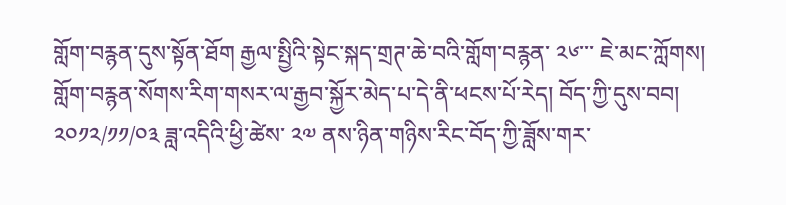གློག་བརྙན་དུས་སྟོན་ཐོག རྒྱལ་སྤྱིའི་སྟེང་སྐད་གྲཊ་ཆེ་བའི་གློག་བརྙན་ ༢༦་་་ ཇེ་མང་ཀློགས།
གློག་བརྙན་སོགས་རིག་གསར་ལ་རྒྱབ་སྐྱོར་མེད་པ་དེ་ནི་ཕངས་པོ་རེད། བོད་ཀྱི་དུས་བབ། ༢༠༡༢/༡༡/༠༣ ཟླ་འདིའི་ཕྱི་ཚེས་ ༢༧ ནས་ཉིན་གཉིས་རིང་བོད་ཀྱི་ཟློས་གར་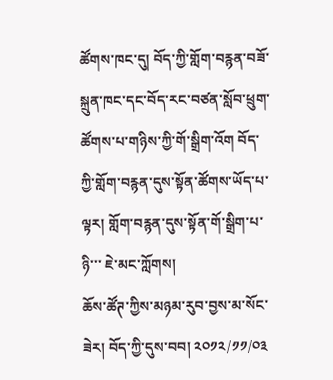ཚོགས་ཁང་དུ། བོད་ཀྱི་གློག་བརྙན་བཟོ་སྐྲུན་ཁང་དང་བོད་རང་བཙན་སློབ་ཕྲུག་ཚོགས་པ་གཉིས་ཀྱི་གོ་སྒྲིག་འོག བོད་ཀྱི་གློག་བརྙན་དུས་སྟོན་ཚོགས་ཡོད་པ་ལྟར། གློག་བརྙན་དུས་སྟོན་གོ་སྒྲིག་པ་ཉི་་་ ཇེ་མང་ཀློགས།
ཆོས་ཚོཊ་ཀྱིས་མཉམ་རུབ་བྱས་མ་སོང་ཟེར། བོད་ཀྱི་དུས་བབ། ༢༠༡༢/༡༡/༠༣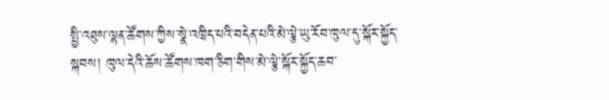སྤྱི་འཐུས་ལྷན་ཚོགས་ཀྱིས་སྣེ་འཁྲིད་པའི་བདེན་པའི་མེ་ལྕེ་ཡུ་རོབ་ཁུལ་དུ་སྐོར་སྐྱོད་སྐབས། ཁུལ་དེའི་ཆོས་ཚོགས་ཁག་ཅིག་གིས་མེ་ལྕེ་སྐོར་སྐྱོད་ཆབ་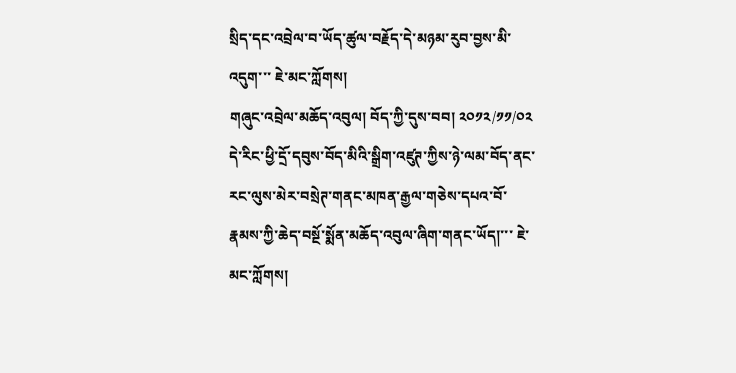སྲིད་དང་འབྲེལ་བ་ཡོད་ཚུལ་བརྗོད་དེ་མཉམ་རུབ་བྱས་མི་འདུག་་་ ཇེ་མང་ཀློགས།
གཞུང་འབྲེལ་མཆོད་འབུལ། བོད་ཀྱི་དུས་བབ། ༢༠༡༢/༡༡/༠༢ དེ་རིང་ཕྱི་དྲོ་དབུས་བོད་མིའི་སྒྲིག་འཛུཊ་ཀྱིས་ཉེ་ལམ་བོད་ནང་རང་ལུས་མེར་བསྲེཊ་གནང་མཁན་རྒྱལ་གཅེས་དཔའ་བོ་རྣམས་ཀྱི་ཆེད་བསྔོ་སྨོན་མཆོད་འབུལ་ཞིག་གནང་ཡོད།་་་ ཇེ་མང་ཀློགས།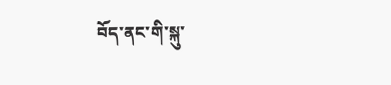བོད་ནང་གི་སྐུ་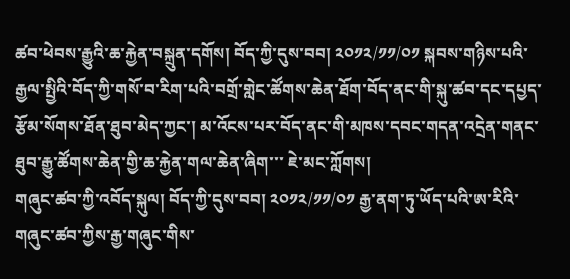ཚབ་ཕེབས་རྒྱུའི་ཆ་རྐྱེན་བསྐྲུན་དགོས། བོད་ཀྱི་དུས་བབ། ༢༠༡༢/༡༡/༠༡ སྐབས་གཉིས་པའི་རྒྱལ་སྤྱིའི་བོད་ཀྱི་གསོ་བ་རིག་པའི་བགྲོ་གླེང་ཚོགས་ཆེན་ཐོག་བོད་ནང་གི་སྐུ་ཚབ་དང་དཔྱད་རྩོམ་སོགས་ཐོན་ཐུབ་མེད་ཀྱང་། མ་འོངས་པར་བོད་ནང་གི་མཁས་དབང་གདན་འདྲེན་གནང་ཐུབ་རྒྱུ་ཚོགས་ཆེན་གྱི་ཆ་རྐྱེན་གལ་ཆེན་ཞིག་་་ ཇེ་མང་ཀློགས།
གཞུང་ཚབ་ཀྱི་འབོད་སྐུལ། བོད་ཀྱི་དུས་བབ། ༢༠༡༢/༡༡/༠༡ རྒྱ་ནག་ཏུ་ཡོད་པའི་ཨ་རིའི་གཞུང་ཚབ་ཀྱིས་རྒྱ་གཞུང་གིས་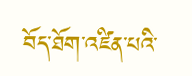བོད་ཐོག་འཛིན་པའི་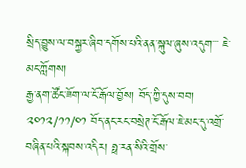སྲིད་བྱུས་ལ་བསྐྱར་ཞིབ་དགོས་པའི་ནན་སྐུལ་ཞུས་འདུག་་་ ཇེ་མང་ཀློགས།
རྒྱ་ནག་ཚོང་ཟོག་ལ་ངོ་རྒོལ་བྱོས། བོད་ཀྱི་དུས་བབ། ༢༠༡༢/༡༡/༠༡ བོད་ནང་རང་བསྲེཊ་ངོ་རྒོལ་ཇེ་མང་དུ་འགྲོ་བཞིན་པའི་སྐབས་འདིར། ཧྥ་རན་སིའི་གྲོས་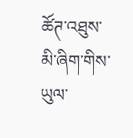ཚོཊ་འཐུས་མི་ཞིག་གིས་ཡུལ་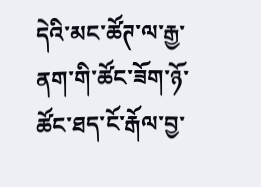དེའི་མང་ཚོཊ་ལ་རྒྱ་ནག་གི་ཚོང་ཟོག་ཉོ་ཚོང་ཐད་ངོ་རྒོལ་བྱ་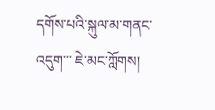དགོས་པའི་སྐུལ་མ་གནང་འདུག་་་ ཇེ་མང་ཀློགས།